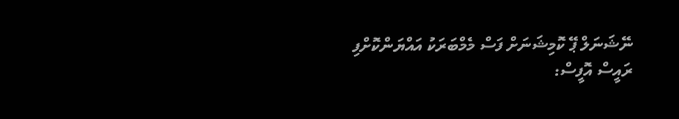ނޭޝަނަލް ޕޭ ކޮމިޝަނަށް ފަސް މެމްބަރަކު އައްޔަންކޮށްފި
ރައީސް އޮފީސް: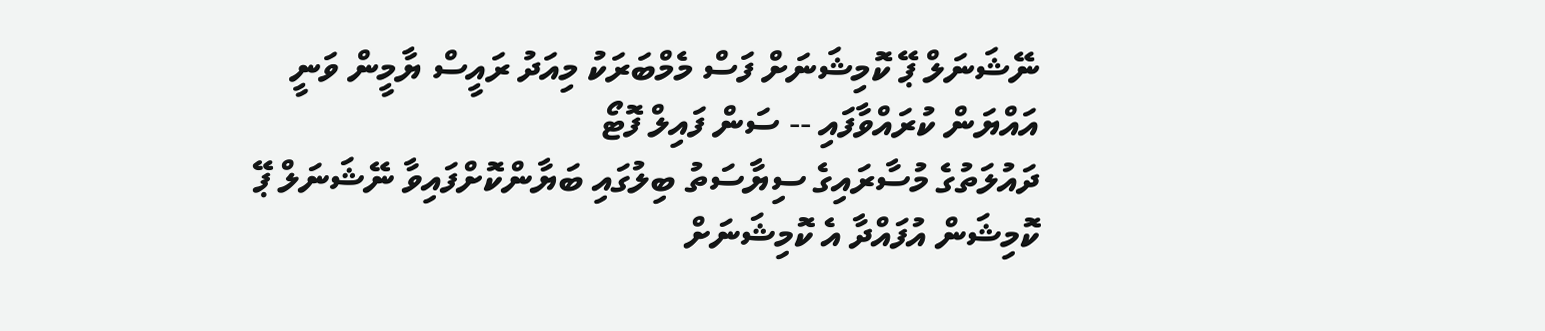ނޭޝަނަލް ޕޭ ކޮމިޝަނަށް ފަސް މެމްބަރަކު މިއަދު ރައީސް ޔާމީން ވަނީ އައްޔަން ކުރައްވާފައި -- ސަން ފައިލް ފޮޓޯ
ދައުލަތުގެ މުސާރައިގެ ސިޔާސަތު ބިލުގައި ބަޔާންކޮށްފައިވާ ނޭޝަނަލް ޕޭ ކޮމިޝަން އުފައްދާ އެ ކޮމިޝަނަށް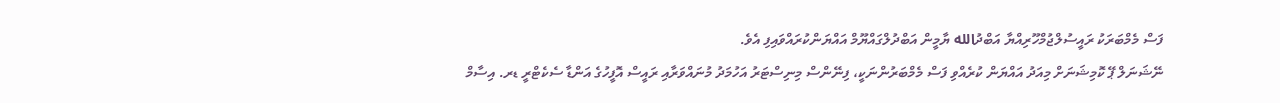ފަސް މެމްބަރަކު ރައީސުލްޖުމްހޫރިއްޔާ އަބްދުالله ޔާމީން އަބްދުލްގައްޔޫމް އައްޔަންކުރައްވައިފި އެވެ.
ނޭޝަނަލް ޕޭ ކޮމިޝަނަށް މިއަދު އައްޔަން ކުރެއްވި ފަސް މެމްބަރުންނަކީ، ފިނޭންސް މިނިސްޓަރު އަހުމަދު މުނައްވަރާއި ރައީސް އޮފީހުގެ އަންޑާ ސެކެޓްރީ ޑރ. އިސާމް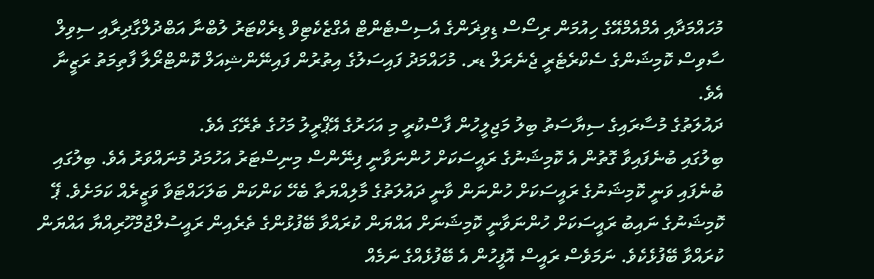މުހައްމަދާއި އެމްއެމްއޭގެ ހިއުމަން ރިސޯސް ޑިވިޜަންގެ އެސިސްޓެންޓް އެގްޒެކެޓިވް ޑިރެކްޓަރު ލުބްނާ އަބްދުލްގާދިރާއި ސިވިލް ސާވިސް ކޮމިޝަންގެ ސެކްރެޓެރީ ޖެނެރަލް ޑރ. މުހައްމަދު ފައިސަލުގެ އިތުރުން ފައިނޭންޝިއަލް ކޮންޓްރޯލާ ފާތިމަތު ރަޒީނާ އެވެ.
ދައުލަތުގެ މުސާރައިގެ ސިޔާސަތު ބިލު މަޖިލީހުން ފާސްކުރީ މި އަހަރުގެ އޭޕްރީލު މަހުގެ ތެރޭގަ އެވެ.
ބިލުގައި ބުނެފައިވާ ގޮތުން އެ ކޮމިޝަނުގެ ރައީސަކަށް ހުންނަވާނީ ފިނޭންސް މިނިސްޓަރު އަހުމަދު މުނައްވަރު އެވެ. ބިލުގައި ބުނެފައި ވަނީ ކޮމިޝަނުގެ ރައީސަކަށް ހުންނަން ވާނީ ދައުލަތުގެ މާލިއްޔަތާ ބެހޭ ކަންކަން ބަލަހައްޓަވާ ވަޒީރެއް ކަމަށެވެ. ޕޭ ކޮމިޝަނުގެ ނައިބު ރައީސަކަށް ހުންނަވާނީ ކޮމިޝަނަށް އައްޔަން ކުރައްވާ ބޭފުޅުންގެ ތެރެއިން ރައީސުލްޖުމްހޫރިއްޔާ އައްޔަން ކުރައްވާ ބޭފުޅެކެވެ. ނަމަވެސް ރައީސް އޮފީހުން އެ ބޭފުޅެއްގެ ނަމެއް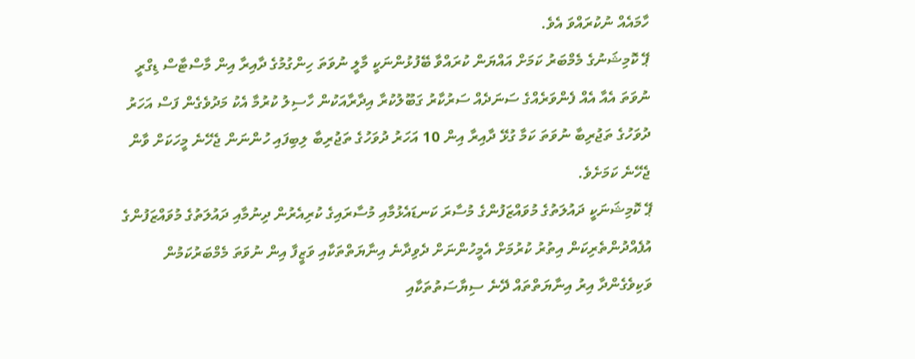ހާމައެއް ނުކުރައްވަ އެވެ.
ޕޭ ކޮމިޝަނުގެ މެމްބަރު ކަމަށް އައްޔަން ކުރައްވާ ބޭފުޅުންނަކީ މާލީ ނުވަތަ ހިންގުމުގެ ދާއިރާ އިން މާސްޓާސް ޑިގްރީ ނުވަތަ އެއާ އެއް ފެންވަރެއްގެ ސަނަދެއް ސަރުކާރު ގަބޫލުކުރާ އިދާރާއަކުން ހާސިލު ކުރުމާ އެކު މަދުވެގެން ފަސް އަހަރު ދުވަހުގެ ތަޖުރިބާ ނުވަތަ ކަމާ ގުޅޭ ދާއިރާ އިން 10 އަހަރު ދުވަހުގެ ތަޖުރިބާ ލިބިފައި ހުންނަން ޖެހޭނެ މީހަކަށް ވާން ޖެހޭނެ ކަމަށެވެ.
ޕޭ ކޮމިޝަނަކީ ދައުލަތުގެ މުވައްޒަފުންގެ މުސާރަ ކަނޑައެޅުމާއި މުސާރައިގެ ކުރިއެރުން ދިނުމާއި ދައުލަތުގެ މުވައްޒަފުންގެ އުފެއްދުންތެރިކަން އިތުރު ކުރުމަށް އެމީހުންނަށް ދެވިދާނެ އިނާޔަތްތަކާއި ވަޒީފާ އިން ނުވަތަ މެމްބަރުކަމުން ވަކިވެގެންދާ އިރު އިނާޔަތްތައް ދޭނެ ސިޔާސަތުތަކާއި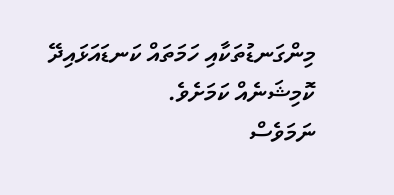މިންގަނޑުތަކާއި ހަމަތައް ކަނޑައަޅައިދޭ ކޮމިޝަނެއް ކަމަށެވެ.
ނަމަވެސް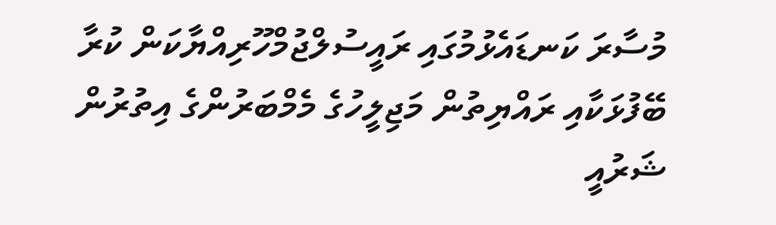މުސާރަ ކަނޑައެޅުމުގައި ރައީސުލްޖުމްހޫރިއްޔާކަން ކުރާ ބޭފުޅަކާއި ރައްޔިތުން މަޖިލީހުގެ މެމްބަރުންގެ އިތުރުން ޝަރުއީ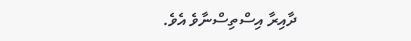ދާއިރާ އިސްތިސްނާވެ އެވެ.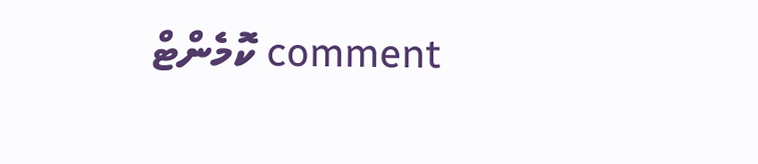comment ކޮމެންޓް